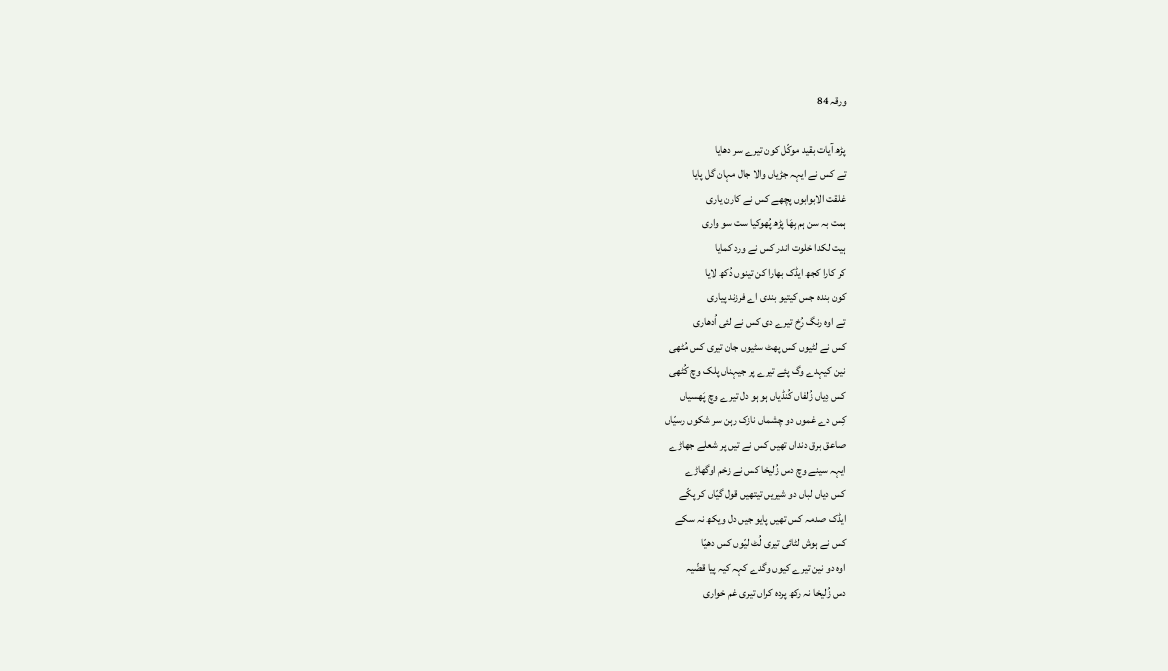ورقہ 84

پڑھ آیات بقید موکّل کون تیرے سر دھایا
تے کس نے ایہہ جڑیاں والا جال مہان گل پایا
غلقت الابوابوں پچھے کس نے کارن یاری
ہمت بہ سن ہم بِھَا پڑھ پُھوکیا ست سو واری
ہیت لکدا خلوت اندر کس نے ورد کمایا
کر کارا کجھ ایڈک بھارا کن تینوں دُکھ لایا
کون بندہ جس کیتیو بندی اے فرزند پیاری
تے اوہ رنگ رُخ تیرے دی کس نے لئی اُدھاری
کس نے لٹیوں کس پھٹ سٹیوں جان تیری کس مُٹھی
نین کیہدے وگ پئے تیرے پر جیہناں پلک وچ کُٹھی
کس دِیاں زُلفاں کُنڈیاں ہو ہو دل تیرے وچ پَھسیاں
کِس دے غموں دو چشماں نازک رہن سر شکوں رسیّاں
صاعق برق دنداں تھیں کس نے تیں پر شعلے جھاڑے
ایہہ سینے وچ دس زُلیخا کس نے زخم اوگھاڑے
کس دیاں لباں دو شیریں تیتھیں قول گیّاں کر پکّے
ایڈک صدمہ کس تھیں پایو جیں دل ویکھ نہ سکے
کس نے ہوش لٹائی تیری لُٹ لیّوں کس دھیّا
اوہ دو نین تیرے کیوں وگدے کہہ کیہ پیا قضّیہ
دس زُلیخا نہ رکھ پردہ کراں تیری غم خواری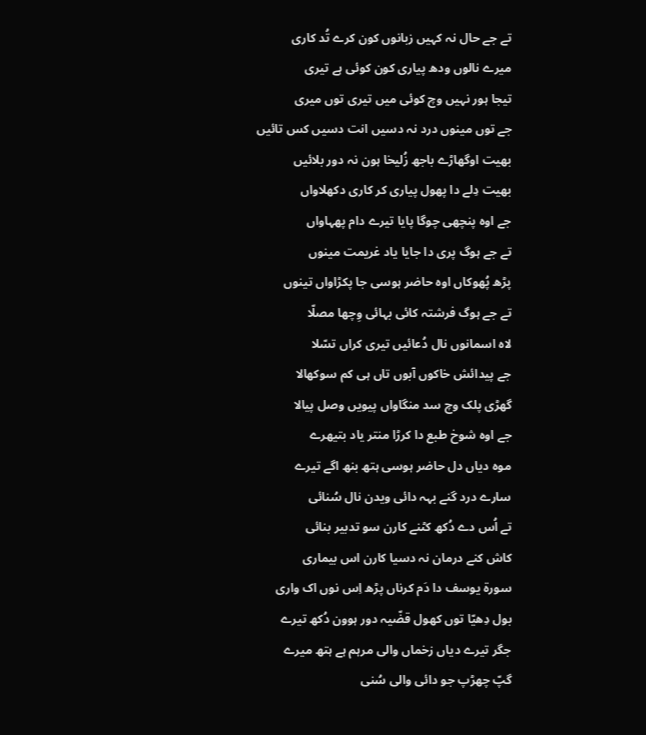تے جے حال نہ کہیں زبانوں کون کرے تُد کاری
میرے نالوں ودھ پیاری کون کوئی ہے تیری
تیجا ہور نہیں وچ کوئی میں تیری توں میری
جے توں مینوں درد نہ دسیں انت دسیں کس تائیں
بھیت اوگھاڑے باجھ زُلیخا ہون نہ دور بلائیں
بھیت دِلے دا پھول پیاری کر کاری دکھلاواں
جے اوہ پنچھی چوگا پایا تیرے دام پھہاواں
تے جے ہوگ پری دا جایا یاد غریمت مینوں
پڑھ پُھوکاں اوہ حاضر ہوسی جا پکڑاواں تینوں
تے جے ہوگ فرشتہ کائی بہائی وِچھا مصلّا
لاہ اسمانوں نال دُعائیں تیری کراں تسّلا
جے پیدائش خاکوں آبوں تاں ہی کم سوکھالا
گھڑی پلک وچ سد منگاواں پیویں وصل پیالا
جے اوہ شوخ طبع دا کرڑا منتر یاد بتیھرے
موہ دیاں دل حاضر ہوسی ہتھ بنھ اگے تیرے
سارے درد گنے بہہ دائی ویدن نال سُنائی
تے اُس دے دُکھ کٹنے کارن سو تدبیر بنائی
کاش کنے درمان نہ دسیا کارن اس بیماری
سورۃ یوسف دا دَم کرناں پڑھ اِس نوں اک واری
بول دِھیّا توں کھول قضّیہ دور ہوون دُکھ تیرے
جگر تیرے دیاں زخماں والی مرہم ہے ہتھ میرے
گپّ چھڑپ جو دائی والی سُنی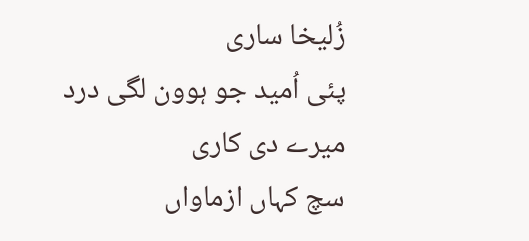زُلیخا ساری
پئی اُمید جو ہوون لگی درد میرے دی کاری
سچ کہاں ازماواں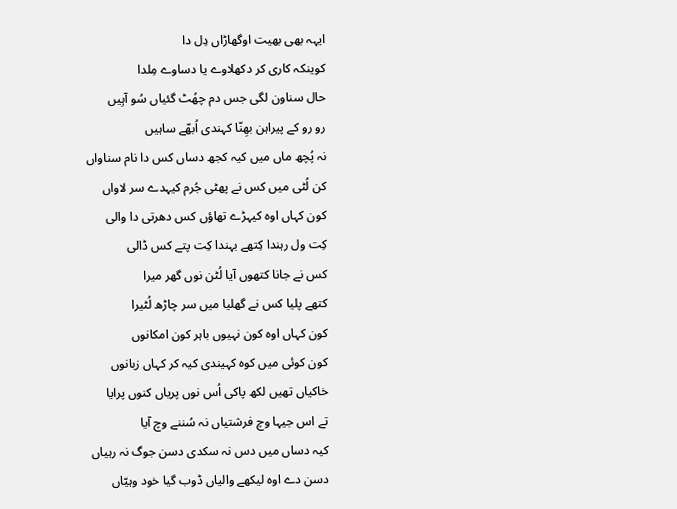ایہہ بھی بھیت اوگھاڑاں دِل دا
کوینکہ کاری کر دکھلاوے یا دساوے مِلدا
حال سناون لگی جس دم چھُٹ گئیاں سُو آہِیں
رو رو کے پیراہن بھِنّا کہندی اُبھّے ساہیں
نہ پُچھ ماں میں کیہ کجھ دساں کس دا نام سناواں
کن لُٹی میں کس نے پھٹی جُرم کیہدے سر لاواں
کون کہاں اوہ کیہڑے تھاؤں کس دھرتی دا والی
کِت ول رہندا کِتھے بہندا کِت پتے کس ڈالی
کس نے جانا کتھوں آیا لُٹن نوں گھر میرا
کتھے پلیا کس نے گھلیا میں سر چاڑھ لُٹیرا
کون کہاں اوہ کون نہیوں باہر کون امکانوں
کون کوئی میں کوہ کہیندی کیہ کر کہاں زبانوں
خاکیاں تھیں لکھ پاکی اُس نوں پریاں کنوں پرایا
تے اس جیہا وچ فرشتیاں نہ سُننے وچ آیا
کیہ دساں میں دس نہ سکدی دسن جوگ نہ رہیاں
دسن دے اوہ لیکھے والیاں ڈوب گیا خود وہیّاں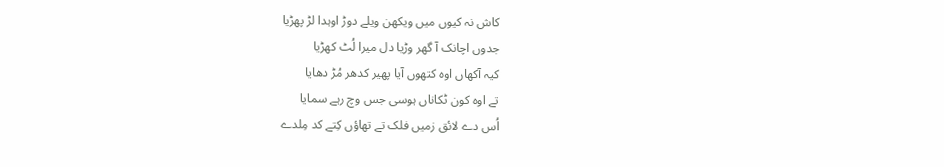کاش نہ کیوں میں ویکھن ویلے دوڑ اوہدا لڑ پھڑیا
جدوں اچانک آ گھر وڑیا دل میرا لُٹ کھڑیا
کیہ آکھاں اوہ کتھوں آیا پھیر کدھر مُڑ دھایا
تے اوہ کون ٹکاناں ہوسی جس وچ رہے سمایا
اُس دے لائق زمیں فلک تے تھاؤں کِتے کد مِلدے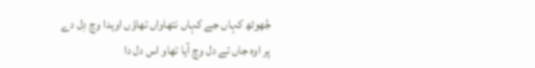جُھوٹھ کہاں جے کہاں نتھاواں تھاؤں اوہدا وچ دِل دے
پر اوہ جاں تے دل وچ آیا تھاو اس دل دا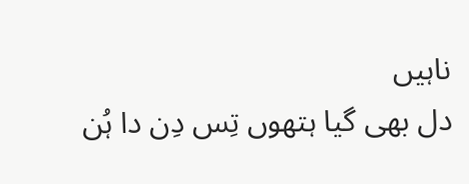ناہیں
دل بھی گیا ہتھوں تِس دِن دا ہُن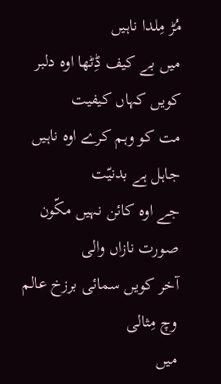مُڑ مِلدا ناہیں
میں بے کیف ڈِٹھا اوہ دلبر کویں کہاں کیفیت
مت کو وہم کرے اوہ ناہیں جاہل ہے بدنیّت
جے اوہ کائن نہیں مکّون صورت نازاں والی
آخر کویں سمائی برزخ عالم وچ مِثالی
میں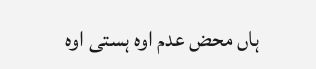ہاں محض عدم اوہ ہستی اوہ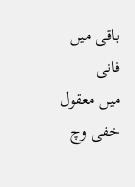باقی میں فانی
میں معقول خفی وچ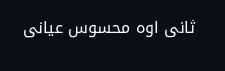ثانی اوہ محسوس عیانی